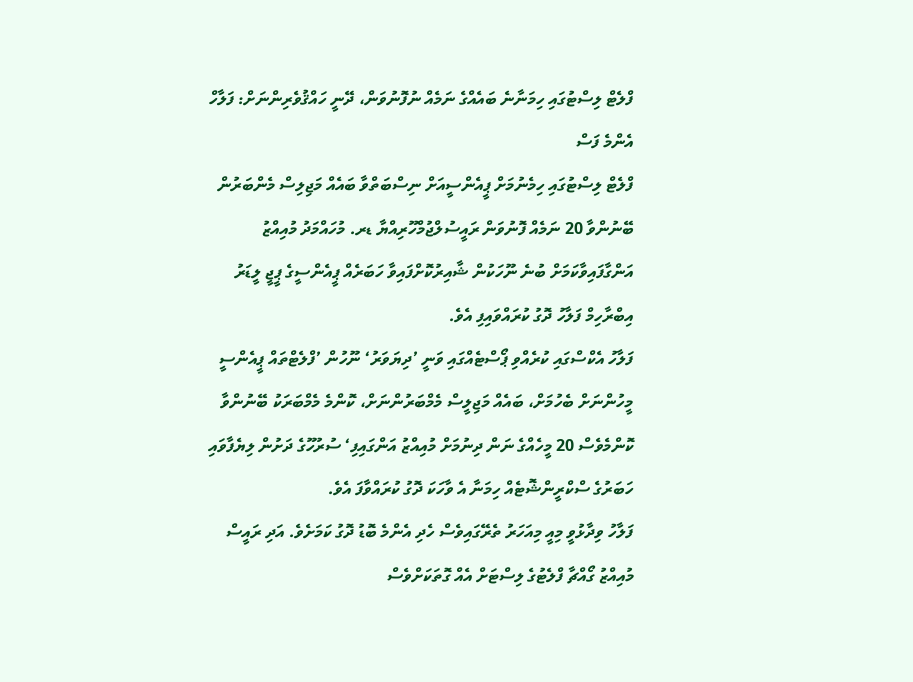ފްލެޓް ލިސްޓުގައި ހިމަނާނެ ބައެއްގެ ނަމެއް ނުފޮނުވަން، ދޭނީ ހައްޤުވެރިންނަށް: ފަލާހް
އެންމެ ފަސް
ފްލެޓް ލިސްޓުގައި ހިމެނުމަށް ޕީއެންސީއަށް ނިސްބަތްވާ ބައެއް މަޖިލިސް މެންބަރުން ބޭނުންވާ 20 ނަމެއް ފޮނުވަން ރައީސުލްޖުމްހޫރިއްޔާ ޑރ. މުހައްމަދު މުއިއްޒު އަންގާފައިވާކަމަށް ބުނެ ނޫހަކުން ޝާއިރުކޮށްފައިވާ ހަބަރެއް ޕީއެންސީގެ ޕީޖީ ލީޑަރު އިބްރާހިމް ފަލާހު ދޮގު ކުރައްވައިފި އެވެ.
ފަލާހު އެކްސްގައި ކުރެއްވި ޕޯސްޓެއްގައި ވަނީ ’ދިޔަވަރު‘ ނޫހުން ’ފްލެޓްތައް ޕީއެންސީ މީހުންނަށް ބެހުމަށް، ބައެއް މަޖިލީސް މެމްބަރުންނަށް، ކޮންމެ މެމްބަރަކު ބޭނުންވާ ކޮންމެވެސް 20 މީހެއްގެ ނަން ދިނުމަށް މުއިއްޒު އަންގައިފި‘ ސުރުހޫގެ ދަށުން ލިޔެފާވައި ހަބަރުގެ ސްކްރީންޝޮޓެއް ހިމަނާ އެ ވާހަކަ ދޮގު ކުރައްވާފަ އެވެ.
ފަލާހު ވިދާޅުވީ މިއީ މިއަހަރު ތެރޭގައިވެސް ހެދި އެންމެ ބޮޑު ދޮގު ކަމަށެވެ. އަދި ރައީސް މުއިއްޒު ގޯއްޗާ ފްލެޓުގެ ލިސްޓަށް އެއް ގޮތަކަށްވެސް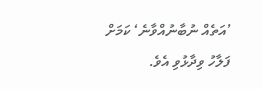’އަތެއް ނުބާނުއްވާނެ‘ ކަމަށް ފަލާހު ވިދާޅުވި އެވެ.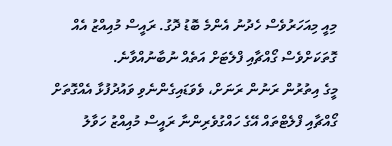މިއީ މިއަހަރުވެސް ހެދުނު އެންމެ ބޮޑު ދޮގު. ރައީސް މުއިއްޒު އެއް ގޮތަކަށްވެސް ގޯއްޗާއި ފްލެޓަށް އަތެއް ނުބާނުއްވާނެ.
މީގެ އިތުރުން ރަނުން ރަނަށް، ވެވަޑައިގެންނެވި ވައުދުފުޅާ އެއްގޮތަށް ގޯއްޗާއި ފްލެޓްތައް އޭގެ ހައްގުވެރިންނާ ރައީސް މުއިއްޒު ހަވާލު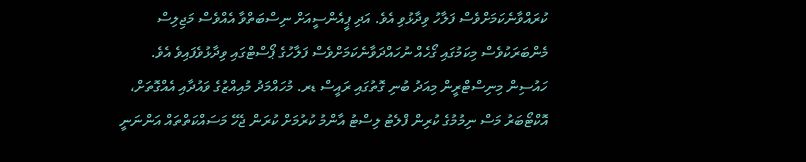ކުރައްވާނެކަމަށްވެސް ފަލާހު ވިދާޅުވި އެވެ. އަދި ޕީއެންސީއަށް ނިސްބަތްވާ އެއްވެސް މަޖިލިސް މެންބަރަކުވެސް މިކަމުގައި ގޯހެއް ނުހައްދަވާނެކަމަށްވެސް ފަލާހުގެ ޕޯސްޓްގައި ވިދާޅުވެފައިވެ އެވެ.
ހައުސިން މިނިސްޓްރީން މިއަދު ބުނި ގޮތުގައި ރައީސް ޑރ. މުހައްމަދު މުއިއްޒުގެ ވައުދާއި އެއްގޮތަށް، އޮކްޓޯބަރު މަސް ނިމުމުގެ ކުރިން ފްލެޓު ލިސްޓު އާންމު ކުރުމަށް ކުރަން ޖެހޭ މަސައްކަތްތައް އަންނަނީ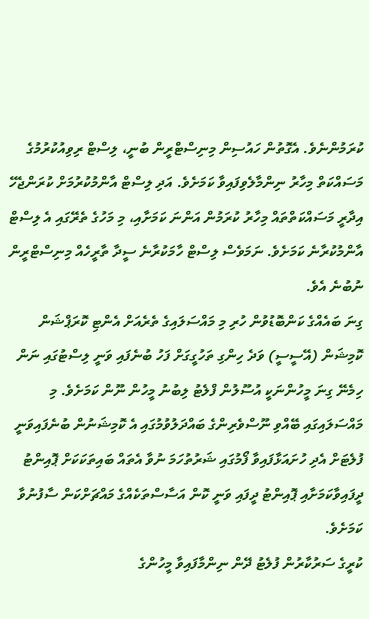ކުރަމުންނެވެ. އެގޮތުން ހައުސިން މިނިސްޓްރީން ބުނީ، ލިސްޓް ރިވިއުކުރުމުގެ މަސައްކަތް މިހާރު ނިންމާލެވިފައިވާ ކަމަށެވެ. އަދި ލިސްޓް އާންމުކުރުމަށް ކުރަންޖެހޭ އިދާރީ މަސައްކަތްތައް މިހާރު ކުރަމުން އަންނަ ކަމަށާއި، މި މަހުގެ ތެރޭގައި އެ ލިސްޓް އާންމުކުރާނެ ކަމަށެވެ. ނަމަވެސް ލިސްޓް ހާމަކުރާނެ ސީދާ ތާރީހެއް މިނިސްޓްރީން ނުބުނެ އެވެ.
ގިނަ ބައެއްގެ ކަންބޮޑުވުން ހުރި މި މައްސަލައިގެ ތެރެއަށް އެންޓި ކޮރަޕްޝަން ކޮމިޝަން (އޭސީސީ) ވަދެ ހިންގި ތަހުގީގަށް ފަހު ބުނެފައި ވަނީ ލިސްޓުގައި ނަން ހިމެނޭ ގިނަ މީހުންނަކީ އުސޫލުން ފްލެޓު ލިބުނު މީހުން ނޫން ކަމަށެވެ. މި މައްސަލައިގައި ބޭއްވި ނޫސްވެރިންގެ ބައްދަލުވުމުގައި އެ ކޮމިޝަނުން ބުނެފައިވަނީ ފުލެޓަށް އެދި ހުށައަޅާފައިވާ ފޯމުގައި ޝަރުތުހަމަ ނުވާ އެތައް ބައިތަކަކަށް ޕޮއިންޓު ދީފައިވާކަމަށާއި ޕޮއިންޓު ދީފައި ވަނީ ކޮން އަސާސްތަކެއްގެ މައްޗަށްކަން ސާފުނުވާ ކަމަށެވެ.
ކުރީގެ ސަރުކާރުން ފުލެޓު ދޭން ނިންމާފައިވާ މީހުންގެ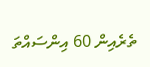ތެރެއިން 60 އިންސައްތަ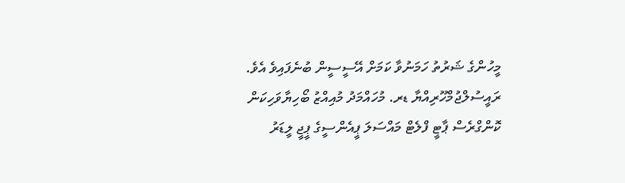މީހުންގެ ޝަރުތު ހަމަނުވާ ކަމަށް އޭސީސީން ބުނެފައިވެ އެވެ.
ރައީސުލްޖުމްހޫރިއްޔާ ޑރ. މުހައްމަދު މުއިއްޒު ބޯހިޔާވަހިކަން ކޮންގްރެސް ޕާޓީ ފްލެޓް މައްސަލަ ޕީއެންސީގެ ޕީޖީ ލީޑަރު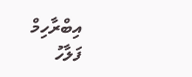އިބްރާހިމް ފަލާހު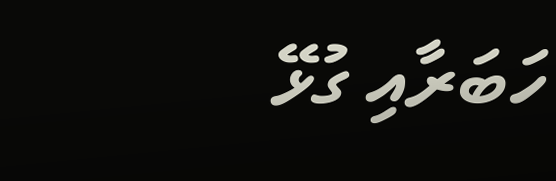ހަބަރާއި ގުޅޭ